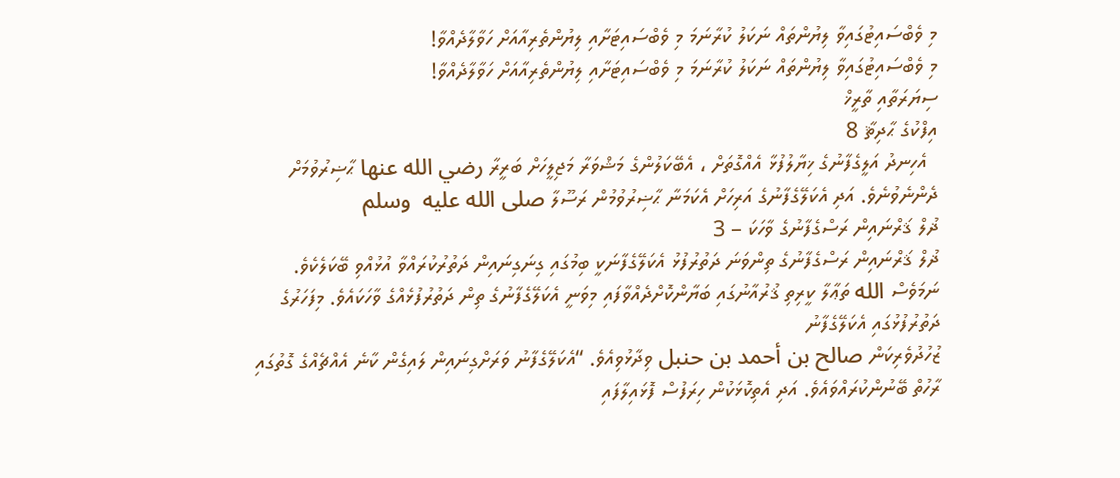މި ވެބްސައިޓުގައިވާ ލިޔުންތައް ނަކަލު ކުރާނަމަ މި ވެބްސައިޓަށާއި ލިޔުންތެރިއާއަށް ހަވާލާދެއްވާ!
މި ވެބްސައިޓުގައިވާ ލިޔުންތައް ނަކަލު ކުރާނަމަ މި ވެބްސައިޓަށާއި ލިޔުންތެރިއާއަށް ހަވާލާދެއްވާ!
ސިޔަރަތާއި ތާރީޚް
އިފްކުގެ ޙާދިޘާ 8
  އެހިނދު އަލީގެފާނުގެ ޚިޔާލުފުޅާ އެއްގޮތަށް ، އެބޭކަލުންގެ މަޝްވަރާ މަޖިލީހަށް ބަރީރާ رضي الله عنها ޙާޟިރުވުމަށް ދެންނެވުނެވެ. އަދި އެކަލޭގެފާނުގެ އަރިހަށް އެކަމަނާ ޙާޟިރުވުމުން ރަސޫލާ صلى الله عليه  وسلم
ޛުލް ޤަރްނައިން ރަސްގެފާނުގެ ވާހަކަ – 3
ޛުލް ޤަރްނައިން ރަސްގެފާނުގެ ތިންވަނަ ދަތުރުފުޅު އެކަލޭގެފާނަކީ ބިމުގައި ގިނަގިނައިން ދަތުރުކުރައްވާ އުޅުއްވި ބޭކަލެކެވެ. ނަމަވެސް الله ތަޢާލާ ކީރިތި ޤުރުއާނުގައި ބަޔާންކޮށްދެއްވާފައި މިވަނީ އެކަލޭގެފާނުގެ ތިން ދަތުރުފުޅެއްގެ ވާހަކައެވެ. މިފަހަރުގެ ދަތުރުފުޅުގައި އެކަލޭގެފާނު
ޒުހުދުވެރިކަން صالح بن أحمد بن حنبل ވިދާޅުވިއެވެ. “އެކަލޭގެފާނު ވަރަށްގިނައިން ލައިގެން ކާނެ އެއްޗެއްގެ ގޮތުގައި ރާހުތް ބޭނުންކުރައްވައެވެ. އަދި އެތިކޮޅަކުން ހިރަފުސް ފޮޅައިލާފައި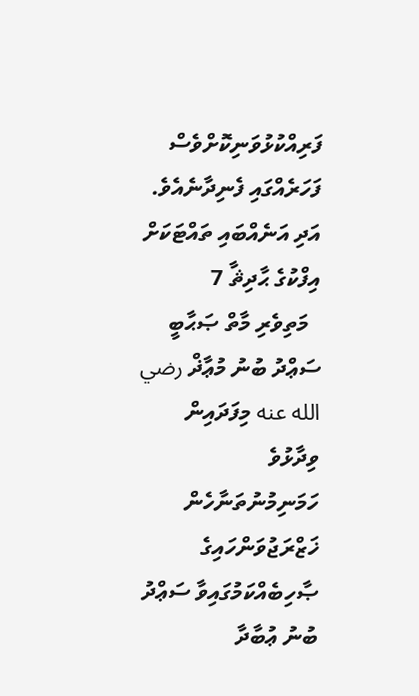ފަރިއްކުޅުވަނިކޮށްވެސް ފަހަރެއްގައި ފެނިދާނެއެވެ. އަދި އަނެއްބައި ތައްޓަކަށް
އިފްކުގެ ޙާދިޘާ 7
  މަތިވެރި މާތް ޞަޙާބީ ސަޢްދު ބުނު މުޢާޛް رضي الله عنه މިފަދައިން ވިދާޅުވެ ހަމަނިމުނުތަނާހެން ޚަޒްރަޖުވަންހައިގެ ޞާހިބެއްކަމުގައިވާ ސަޢްދު ބުނު ޢުބާދާ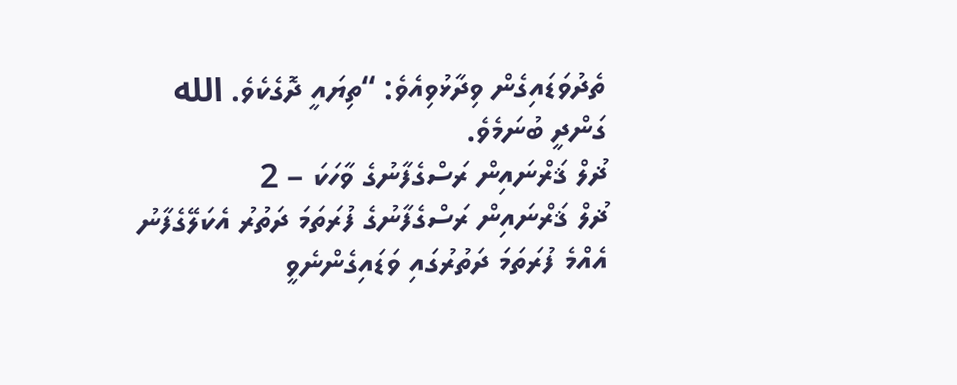ތެދުވަޑައިގެން ވިދާޅުވިއެވެ: “ތިޔައީ ދޮގެކެވެ. الله ގަންދީ ބުނަމެވެ.
ޛުލް ޤަރްނައިން ރަސްގެފާނުގެ ވާހަކަ – 2
ޛުލް ޤަރްނައިން ރަސްގެފާނުގެ ފުރަތަމަ ދަތުރު އެކަލޭގެފާނު އެއްމެ ފުރަތަމަ ދަތުރުގައި ވަޑައިގެންނެވީ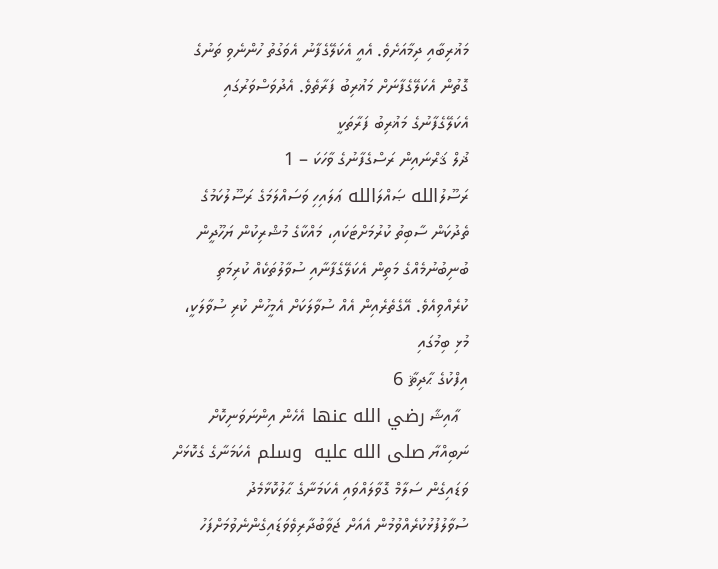މަޣުރިބާއި ދިމާއަށެވެ. އެއީ އެކަލޭގެފާނު އެވަގުތު ހުންނެވި ތަނުގެ ގޮތުން އެކަލޭގެފާނަށް މަޣުރިބު ފަރާތެވެ. އެދުވަސްވަރުގައި އެކަލޭގެފާނުގެ މަޣުރިބު ފަރާތަކީ
ޛުލް ޤަރްނައިން ރަސްގެފާނުގެ ވާހަކަ – 1
ރަސޫލުالله ޞައްލަالله ޢަލައިހި ވަސައްލަމަގެ ރަސޫލުކަމުގެ ތެދުކަން ސާބިތު ކުރުމަށްޓަކައި، މައްކާގެ މުޝްރިކުން ޔަހޫދީން ބުނިބުނުމެއްގެ މަތިން އެކަލޭގެފާނާއި ސުވާލުތަކެއް ކުރިމަތި ކުރެއްވިއެވެ. އޭގެތެރެއިން އެއް ސުވާލަކަށް އެމީހުން ކުރި ސުވާލަކީ، މުޅި ބިމުގައި
އިފްކުގެ ޙާދިޘާ 6
  ޢާއިޝާ رضي الله عنها އެހެން އިންނަވަނިކޮށް ނަބިއްޔާ صلى الله عليه  وسلم އެކަމަނާގެ ގެކޮޅަށް ވަޑައިގެން ސަލާމް ގޮވާލައްވައި އެކަމަނާގެ ޙާލުކޮޅާމެދު ސުވާލުފުޅުކުރެއްވުމުން އެއަށް ޖަވާބުދާރިވެވަޑައިގެންނެވުމަށްފަހު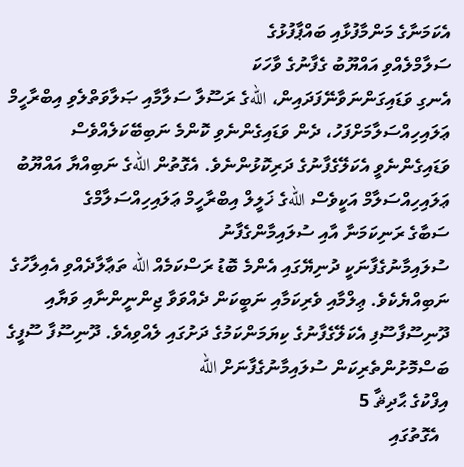އެކަމަނާގެ މަންމާފުޅާއި ބައްޕާފުޅުގެ
ސަލާމްލެއްވި އައްޔޫބު ގެފާނުގެ ވާހަކަ
އެނގި ވަޑައިގަންނަވާނޭފަދައިން، اللهގެ ރަސޫލާ ސަލާމާއި ޞަލާވަތްލެވި އިބްރާހީމް ޢަލައިހިއްސަލާމަށްފަހު، ދެން ވަޑައިގެންނެވި ކޮންމެ ނަބިބޭކަލެއްވެސް ވަޑައިގެންނެވީ އެކަލޭގެފާނުގެ ދަރިކޮޅުންނެވެ. އެގޮތުން اللهގެ ނަބިއްޔާ އައްޔޫބު ޢަލައިހިއްސަލާމް އަކީވެސް اللهގެ ޚަލީލް އިބްރާހީމް ޢަލައިހިއްސަލާމްގެ
ސަބާގެ ރަނިކަމަނާ އާއި ސުލައިމާންގެފާނު
ސުލައިމާނުގެފާނަކީ ދުނިޔޭގައި އެންމެ ބޮޑު ރަސްކަމެއް الله ތަޢާލާދެއްވި އެއިލާހުގެ ނަބިއްޔެކެވެ. ޢިލްމާއި ވެރިކަމާއި ނަބީކަން ދެއްވަވާ ޖިންނީންނާއި ވަޔާއި ދޫނިސޫފާސޫފި އެކަލޭގެފާނުގެ ކިޔަމަންކަމުގެ ދަށުގައި ލެއްވިއެވެ. ދޫނިސޫފާ ސޫފީގެ ބަސްމޮށުންތެރިކަން ސުލައިމާނުގެފާނަށް الله
އިފްކުގެ ޙާދިޘާ 5
  އެގޮތުގައި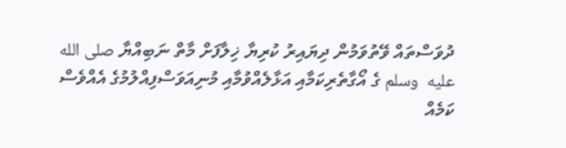ދުވަސްތައް ވޭތުވަމުން ދިޔައިރު ކުރިޔާ ޚިލާފަށް މާތް ނަބިއްޔާ صلى الله عليه  وسلم ގެ އޯގާތެރިކަމާއި އަޅާލެއްވުމާއި މުނިއަވަސްފިއްލުމުގެ އެއްވެސް ކަމެއް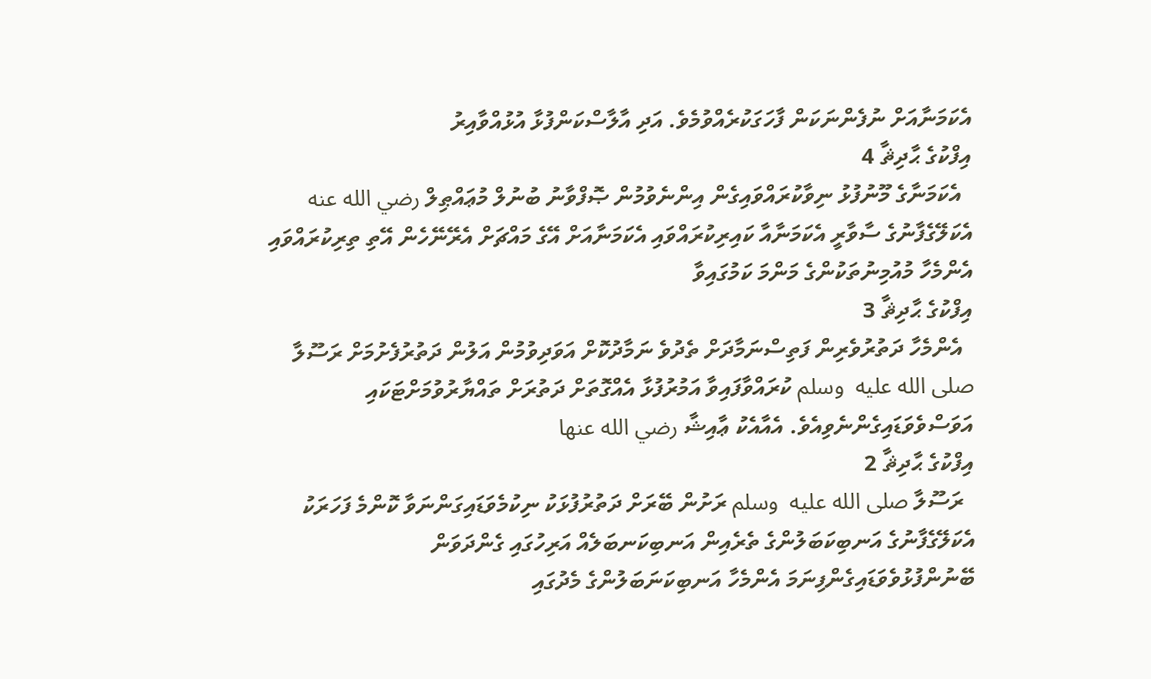އެކަމަނާއަށް ނުފެންނަކަން ފާހަގަކުރެއްވުމެވެ. އަދި އާލާސްކަންފުޅާ އުޅުއްވާއިރު
އިފްކުގެ ޙާދިޘާ 4
  އެކަމަނާގެ މޫނުފުޅު ނިވާކުރައްވައިގެން އިންނެވުމުން ޞޮފްވާނު ބުނުލް މުޢައްޠިލް رضي الله عنه އެކަލޭގެފާނުގެ ސާވާރީ އެކަމަނާއާ ކައިރިކުރައްވައި އެކަމަނާއަށް އޭގެ މައްޗަށް އެރޭނޭހެން އޭތި ތިރިކުރައްވައި އެންމެހާ މުއުމިނުތަކުންގެ މަންމަ ކަމުގައިވާ
އިފްކުގެ ޙާދިޘާ 3
  އެންމެހާ ދަތުރުވެރިން ފަތިސްނަމާދަށް ތެދުވެ ނަމާދުކޮށް އަވަދިވުމުން އަލުން ދަތުރުފެށުމަށް ރަސޫލާ صلى الله عليه  وسلم ކުރައްވާފައިވާ އަމުރުފުޅާ އެއްގޮތަށް ދަތުރަށް ތައްޔާރުވުމަށްޓަކައި އަވަސްވެވަޑައިގެންނެވިއެވެ. އެއާއެކު ޢާއިޝާ رضي الله عنها
އިފްކުގެ ޙާދިޘާ 2
  ރަސޫލާ صلى الله عليه  وسلم ރަށުން ބޭރަށް ދަތުރުފުޅަކު ނިކުމެވަޑައިގަންނަވާ ކޮންމެ ފަހަރަކު އެކަލޭގެފާނުގެ އަނބިކަބަލުންގެ ތެރެއިން އަނބިކަނބަލެއް އަރިހުގައި ގެންދަވަން ބޭނުންފުޅުވެވަޑައިގެންފިނަމަ އެންމެހާ އަނބިކަނަބަލުންގެ މެދުގައި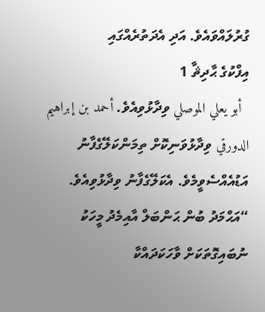ގުރުލައްވައެވެ. އަދި އެދަތުރެއްގައި
އިފްކުގެ ޙާދިޘާ 1
  أبو يعلي الموصلي ވިދާޅުވިއެވެ. أحمد بن إبراهيم الدورقي ވިދާޅުވަނިކޮށް ތިމަންކަލޭގެފާނު އަޑުއެއްސެވީމެވެ. އެކަލޭގެފާނު ވިދާޅުވިއެވެ. “އަޙްމަދު ބުން ޙަންބަލް އާއިމެދު މީހަކު ނުބައިގޮތަކަށް ވާހަކަދައްކާ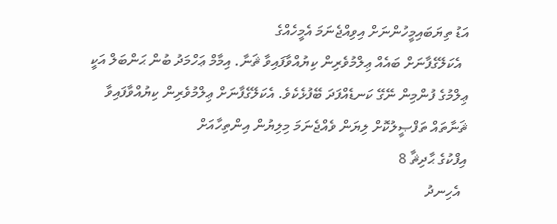އަޑު ތިޔަބައިމީހުންނަށް އިވިއްޖެނަމަ އެމީހެއްގެ
  އެކަލޭގެފާނަށް ބައެއް ޢިލްމުވެރިން ކިޔުއްވާފައިވާ ޘަނާ. އިމާމް ޢަހްމަދު ބުން ޙަންބަލް އަކީ ޢިލްމުގެ ފުންމިން ނޭގޭ ކަނޑެއްފަދަ ބޭފުޅެކެވެ. އެކަލޭގެފާނަށް ޢިލްމުވެރިން ކިޔުއްވާފައިވާ ޘަނާތައް ތަފްޞީލުކޮށް ލިޔަން ވެއްޖެނަމަ މިލިޔުން އިންތިހާއަށް
އިފްކުގެ ޙާދިޘާ 8
  އެހިނދު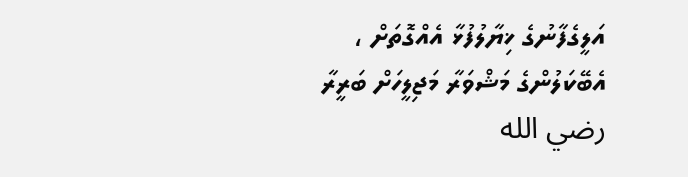އަލީގެފާނުގެ ޚިޔާލުފުޅާ އެއްގޮތަށް ، އެބޭކަލުންގެ މަޝްވަރާ މަޖިލީހަށް ބަރީރާ رضي الله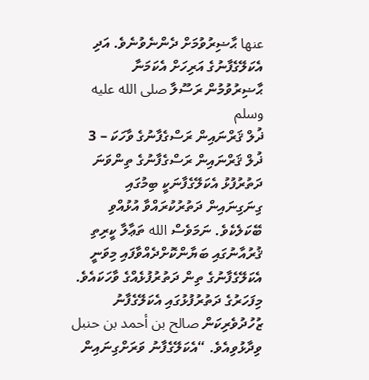عنها ޙާޟިރުވުމަށް ދެންނެވުނެވެ. އަދި އެކަލޭގެފާނުގެ އަރިހަށް އެކަމަނާ ޙާޟިރުވުމުން ރަސޫލާ صلى الله عليه  وسلم
ޛުލް ޤަރްނައިން ރަސްގެފާނުގެ ވާހަކަ – 3
ޛުލް ޤަރްނައިން ރަސްގެފާނުގެ ތިންވަނަ ދަތުރުފުޅު އެކަލޭގެފާނަކީ ބިމުގައި ގިނަގިނައިން ދަތުރުކުރައްވާ އުޅުއްވި ބޭކަލެކެވެ. ނަމަވެސް الله ތަޢާލާ ކީރިތި ޤުރުއާނުގައި ބަޔާންކޮށްދެއްވާފައި މިވަނީ އެކަލޭގެފާނުގެ ތިން ދަތުރުފުޅެއްގެ ވާހަކައެވެ. މިފަހަރުގެ ދަތުރުފުޅުގައި އެކަލޭގެފާނު
ޒުހުދުވެރިކަން صالح بن أحمد بن حنبل ވިދާޅުވިއެވެ. “އެކަލޭގެފާނު ވަރަށްގިނައިން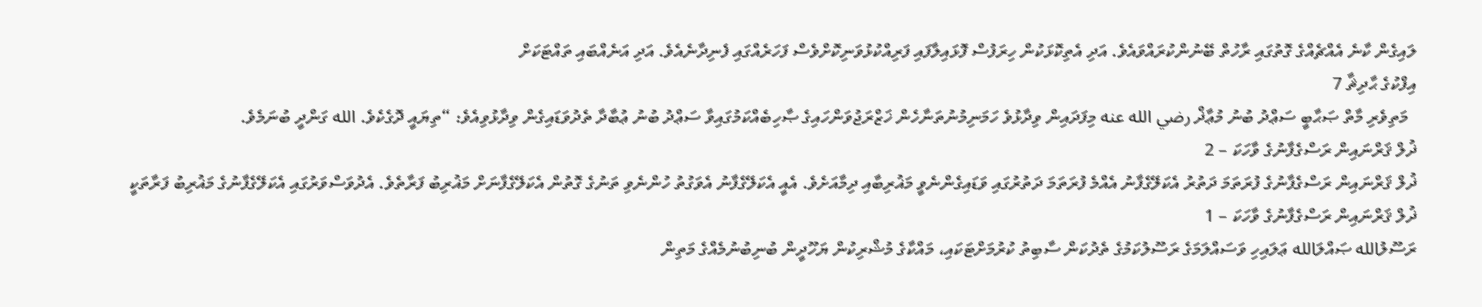ލައިގެން ކާނެ އެއްޗެއްގެ ގޮތުގައި ރާހުތް ބޭނުންކުރައްވައެވެ. އަދި އެތިކޮޅަކުން ހިރަފުސް ފޮޅައިލާފައި ފަރިއްކުޅުވަނިކޮށްވެސް ފަހަރެއްގައި ފެނިދާނެއެވެ. އަދި އަނެއްބައި ތައްޓަކަށް
އިފްކުގެ ޙާދިޘާ 7
  މަތިވެރި މާތް ޞަޙާބީ ސަޢްދު ބުނު މުޢާޛް رضي الله عنه މިފަދައިން ވިދާޅުވެ ހަމަނިމުނުތަނާހެން ޚަޒްރަޖުވަންހައިގެ ޞާހިބެއްކަމުގައިވާ ސަޢްދު ބުނު ޢުބާދާ ތެދުވަޑައިގެން ވިދާޅުވިއެވެ: “ތިޔައީ ދޮގެކެވެ. الله ގަންދީ ބުނަމެވެ.
ޛުލް ޤަރްނައިން ރަސްގެފާނުގެ ވާހަކަ – 2
ޛުލް ޤަރްނައިން ރަސްގެފާނުގެ ފުރަތަމަ ދަތުރު އެކަލޭގެފާނު އެއްމެ ފުރަތަމަ ދަތުރުގައި ވަޑައިގެންނެވީ މަޣުރިބާއި ދިމާއަށެވެ. އެއީ އެކަލޭގެފާނު އެވަގުތު ހުންނެވި ތަނުގެ ގޮތުން އެކަލޭގެފާނަށް މަޣުރިބު ފަރާތެވެ. އެދުވަސްވަރުގައި އެކަލޭގެފާނުގެ މަޣުރިބު ފަރާތަކީ
ޛުލް ޤަރްނައިން ރަސްގެފާނުގެ ވާހަކަ – 1
ރަސޫލުالله ޞައްލަالله ޢަލައިހި ވަސައްލަމަގެ ރަސޫލުކަމުގެ ތެދުކަން ސާބިތު ކުރުމަށްޓަކައި، މައްކާގެ މުޝްރިކުން ޔަހޫދީން ބުނިބުނުމެއްގެ މަތިން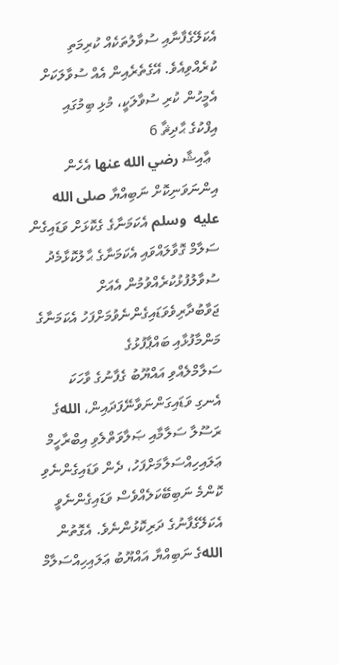އެކަލޭގެފާނާއި ސުވާލުތަކެއް ކުރިމަތި ކުރެއްވިއެވެ. އޭގެތެރެއިން އެއް ސުވާލަކަށް އެމީހުން ކުރި ސުވާލަކީ، މުޅި ބިމުގައި
އިފްކުގެ ޙާދިޘާ 6
  ޢާއިޝާ رضي الله عنها އެހެން އިންނަވަނިކޮށް ނަބިއްޔާ صلى الله عليه  وسلم އެކަމަނާގެ ގެކޮޅަށް ވަޑައިގެން ސަލާމް ގޮވާލައްވައި އެކަމަނާގެ ޙާލުކޮޅާމެދު ސުވާލުފުޅުކުރެއްވުމުން އެއަށް ޖަވާބުދާރިވެވަޑައިގެންނެވުމަށްފަހު އެކަމަނާގެ މަންމާފުޅާއި ބައްޕާފުޅުގެ
ސަލާމްލެއްވި އައްޔޫބު ގެފާނުގެ ވާހަކަ
އެނގި ވަޑައިގަންނަވާނޭފަދައިން، اللهގެ ރަސޫލާ ސަލާމާއި ޞަލާވަތްލެވި އިބްރާހީމް ޢަލައިހިއްސަލާމަށްފަހު، ދެން ވަޑައިގެންނެވި ކޮންމެ ނަބިބޭކަލެއްވެސް ވަޑައިގެންނެވީ އެކަލޭގެފާނުގެ ދަރިކޮޅުންނެވެ. އެގޮތުން اللهގެ ނަބިއްޔާ އައްޔޫބު ޢަލައިހިއްސަލާމް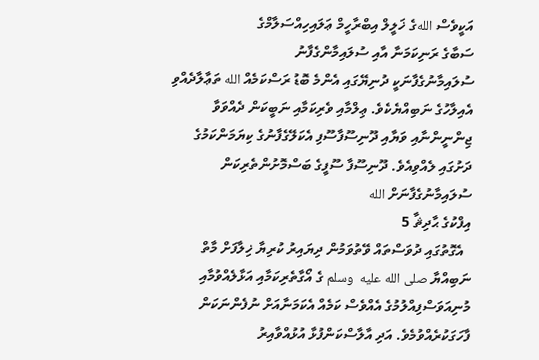އަކީވެސް اللهގެ ޚަލީލް އިބްރާހީމް ޢަލައިހިއްސަލާމްގެ
ސަބާގެ ރަނިކަމަނާ އާއި ސުލައިމާންގެފާނު
ސުލައިމާނުގެފާނަކީ ދުނިޔޭގައި އެންމެ ބޮޑު ރަސްކަމެއް الله ތަޢާލާދެއްވި އެއިލާހުގެ ނަބިއްޔެކެވެ. ޢިލްމާއި ވެރިކަމާއި ނަބީކަން ދެއްވަވާ ޖިންނީންނާއި ވަޔާއި ދޫނިސޫފާސޫފި އެކަލޭގެފާނުގެ ކިޔަމަންކަމުގެ ދަށުގައި ލެއްވިއެވެ. ދޫނިސޫފާ ސޫފީގެ ބަސްމޮށުންތެރިކަން ސުލައިމާނުގެފާނަށް الله
އިފްކުގެ ޙާދިޘާ 5
  އެގޮތުގައި ދުވަސްތައް ވޭތުވަމުން ދިޔައިރު ކުރިޔާ ޚިލާފަށް މާތް ނަބިއްޔާ صلى الله عليه  وسلم ގެ އޯގާތެރިކަމާއި އަޅާލެއްވުމާއި މުނިއަވަސްފިއްލުމުގެ އެއްވެސް ކަމެއް އެކަމަނާއަށް ނުފެންނަކަން ފާހަގަކުރެއްވުމެވެ. އަދި އާލާސްކަންފުޅާ އުޅުއްވާއިރު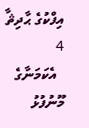އިފްކުގެ ޙާދިޘާ 4
  އެކަމަނާގެ މޫނުފުޅު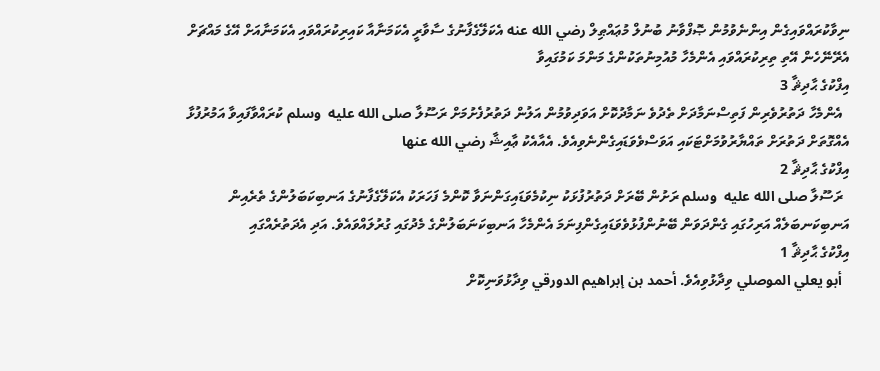ނިވާކުރައްވައިގެން އިންނެވުމުން ޞޮފްވާނު ބުނުލް މުޢައްޠިލް رضي الله عنه އެކަލޭގެފާނުގެ ސާވާރީ އެކަމަނާއާ ކައިރިކުރައްވައި އެކަމަނާއަށް އޭގެ މައްޗަށް އެރޭނޭހެން އޭތި ތިރިކުރައްވައި އެންމެހާ މުއުމިނުތަކުންގެ މަންމަ ކަމުގައިވާ
އިފްކުގެ ޙާދިޘާ 3
  އެންމެހާ ދަތުރުވެރިން ފަތިސްނަމާދަށް ތެދުވެ ނަމާދުކޮށް އަވަދިވުމުން އަލުން ދަތުރުފެށުމަށް ރަސޫލާ صلى الله عليه  وسلم ކުރައްވާފައިވާ އަމުރުފުޅާ އެއްގޮތަށް ދަތުރަށް ތައްޔާރުވުމަށްޓަކައި އަވަސްވެވަޑައިގެންނެވިއެވެ. އެއާއެކު ޢާއިޝާ رضي الله عنها
އިފްކުގެ ޙާދިޘާ 2
  ރަސޫލާ صلى الله عليه  وسلم ރަށުން ބޭރަށް ދަތުރުފުޅަކު ނިކުމެވަޑައިގަންނަވާ ކޮންމެ ފަހަރަކު އެކަލޭގެފާނުގެ އަނބިކަބަލުންގެ ތެރެއިން އަނބިކަނބަލެއް އަރިހުގައި ގެންދަވަން ބޭނުންފުޅުވެވަޑައިގެންފިނަމަ އެންމެހާ އަނބިކަނަބަލުންގެ މެދުގައި ގުރުލައްވައެވެ. އަދި އެދަތުރެއްގައި
އިފްކުގެ ޙާދިޘާ 1
  أبو يعلي الموصلي ވިދާޅުވިއެވެ. أحمد بن إبراهيم الدورقي ވިދާޅުވަނިކޮށް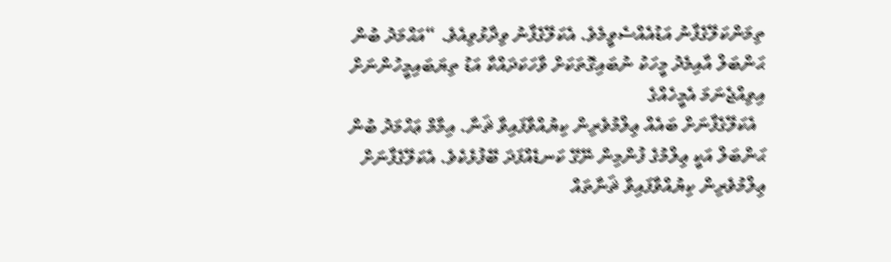ތިމަންކަލޭގެފާނު އަޑުއެއްސެވީމެވެ. އެކަލޭގެފާނު ވިދާޅުވިއެވެ. “އަޙްމަދު ބުން ޙަންބަލް އާއިމެދު މީހަކު ނުބައިގޮތަކަށް ވާހަކަދައްކާ އަޑު ތިޔަބައިމީހުންނަށް އިވިއްޖެނަމަ އެމީހެއްގެ
  އެކަލޭގެފާނަށް ބައެއް ޢިލްމުވެރިން ކިޔުއްވާފައިވާ ޘަނާ. އިމާމް ޢަހްމަދު ބުން ޙަންބަލް އަކީ ޢިލްމުގެ ފުންމިން ނޭގޭ ކަނޑެއްފަދަ ބޭފުޅެކެވެ. އެކަލޭގެފާނަށް ޢިލްމުވެރިން ކިޔުއްވާފައިވާ ޘަނާތައް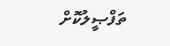ތަފްޞީލުކޮށް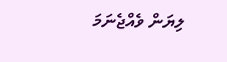ލިޔަން ވެއްޖެނަމަ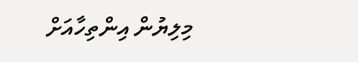މިލިޔުން އިންތިހާއަށް